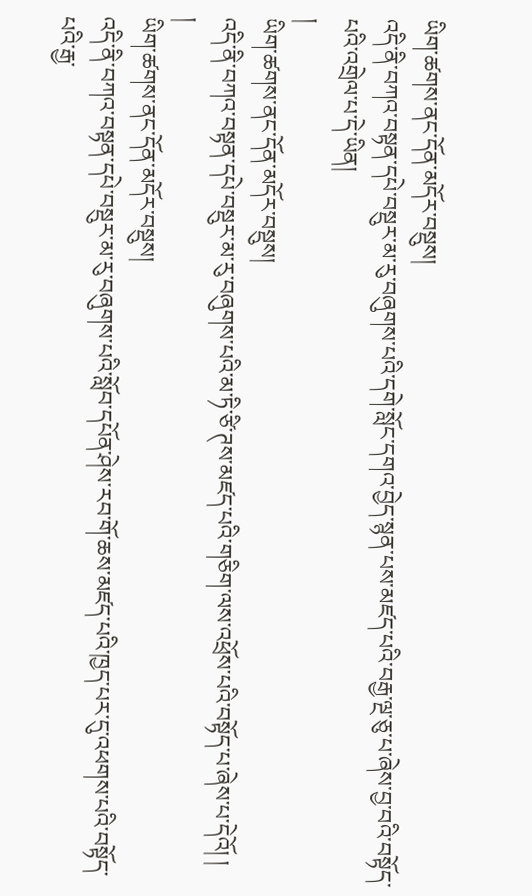ཡིག་ཚགས་ནང་དོན་མདོར་བསྡུས།
འདི་ནི་བཀའ་བསྟན་དཔེ་བསྡུར་མ་རུ་བཞུགས་པའི་དགེ་སློང་དགའ་བྱེད་སྙན་པས་མཛད་པའི་བརྒྱ་ལྔ་ཅུ་པ་ཞེས་བྱ་བའི་བསྟོད་པའི་འགྲེལ་པ་དེ་ཡིན།
།
ཡིག་ཚགས་ནང་དོན་མདོར་བསྡུས།
འདི་ནི་བཀའ་བསྟན་དཔེ་བསྡུར་མ་རུ་བཞུགས་པའི་མ་ཏི་ཙི་ཊས་མཛད་པའི་གཅིག་ལས་འཕྲོས་པའི་བསྟོད་པ་ཞེས་པ་དེའོ། །
།
ཡིག་ཚགས་ནང་དོན་མདོར་བསྡུས།
འདི་ནི་བཀའ་བསྟན་དཔེ་བསྡུར་མ་རུ་བཞུགས་པའི་སློབ་དཔོན་ཤེས་རབ་གོ་ཆས་མཛད་པའི་ཁྱད་པར་དུ་འཕགས་པའི་བསྟོད་པའི་རྒྱ་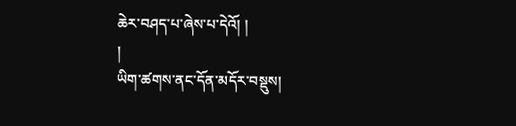ཆེར་བཤད་པ་ཞེས་པ་དེའོ། །
།
ཡིག་ཚགས་ནང་དོན་མདོར་བསྡུས།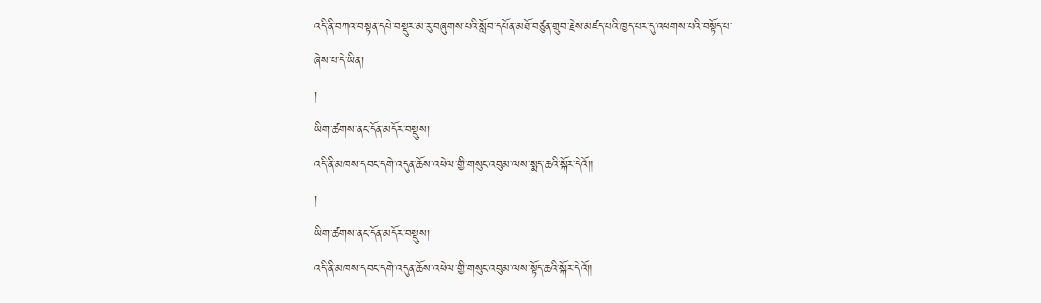འདི་ནི་བཀའ་བསྟན་དཔེ་བསྡུར་མ་རུ་བཞུགས་པའི་སློབ་དཔོན་མཐོ་བཙུན་གྲུབ་རྗེས་མཛད་པའི་ཁྱད་པར་དུ་འཕགས་པའི་བསྟོད་པ་ཞེས་པ་དེ་ཡིན།
།
ཡིག་ཚགས་ནང་དོན་མདོར་བསྡུས།
འདི་ནི་མཁས་དབང་དགེ་འདུན་ཆོས་འཕེལ་གྱི་གསུང་འབུམ་ལས་སྨད་ཆའི་སྐོར་དེའོ༎
།
ཡིག་ཚགས་ནང་དོན་མདོར་བསྡུས།
འདི་ནི་མཁས་དབང་དགེ་འདུན་ཆོས་འཕེལ་གྱི་གསུང་འབུམ་ལས་སྟོད་ཆའི་སྐོར་དེའོ༎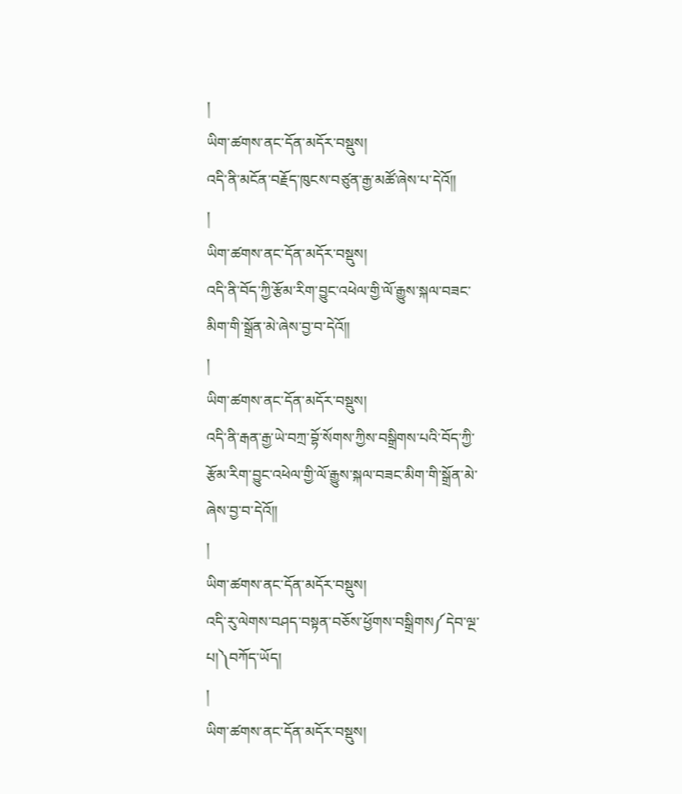།
ཡིག་ཚགས་ནང་དོན་མདོར་བསྡུས།
འདི་ནི་མངོན་བརྗོད་ཁུངས་བཙུན་རྒྱ་མཚོ་ཞེས་པ་དེའོ༎
།
ཡིག་ཚགས་ནང་དོན་མདོར་བསྡུས།
འདི་ནི་བོད་ཀྱི་རྩོམ་རིག་བྱུང་འཕེལ་གྱི་ལོ་རྒྱུས་སྐལ་བཟང་མིག་གི་སྒྲོན་མེ་ཞེས་བྱ་བ་དེའོ༎
།
ཡིག་ཚགས་ནང་དོན་མདོར་བསྡུས།
འདི་ནི་རྒན་རྒྱ་ཡེ་བཀྲ་བྷོ་སོགས་ཀྱིས་བསྒྲིགས་པའི་བོད་ཀྱི་རྩོམ་རིག་བྱུང་འཕེལ་གྱི་ལོ་རྒྱུས་སྐལ་བཟང་མིག་གི་སྒྲོན་མེ་ཞེས་བྱ་བ་དེའོ༎
།
ཡིག་ཚགས་ནང་དོན་མདོར་བསྡུས།
འདི་རུ་ལེགས་བཤད་བསྟན་བཅོས་ཕྱོགས་བསྒྲིགས༼དེབ་ལྔ་པ།༽བཀོད་ཡོད།
།
ཡིག་ཚགས་ནང་དོན་མདོར་བསྡུས།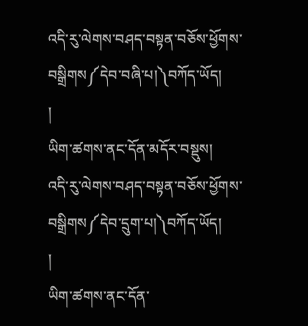འདི་རུ་ལེགས་བཤད་བསྟན་བཅོས་ཕྱོགས་བསྒྲིགས༼དེབ་བཞི་པ།༽བཀོད་ཡོད།
།
ཡིག་ཚགས་ནང་དོན་མདོར་བསྡུས།
འདི་རུ་ལེགས་བཤད་བསྟན་བཅོས་ཕྱོགས་བསྒྲིགས༼དེབ་དྲུག་པ།༽བཀོད་ཡོད།
།
ཡིག་ཚགས་ནང་དོན་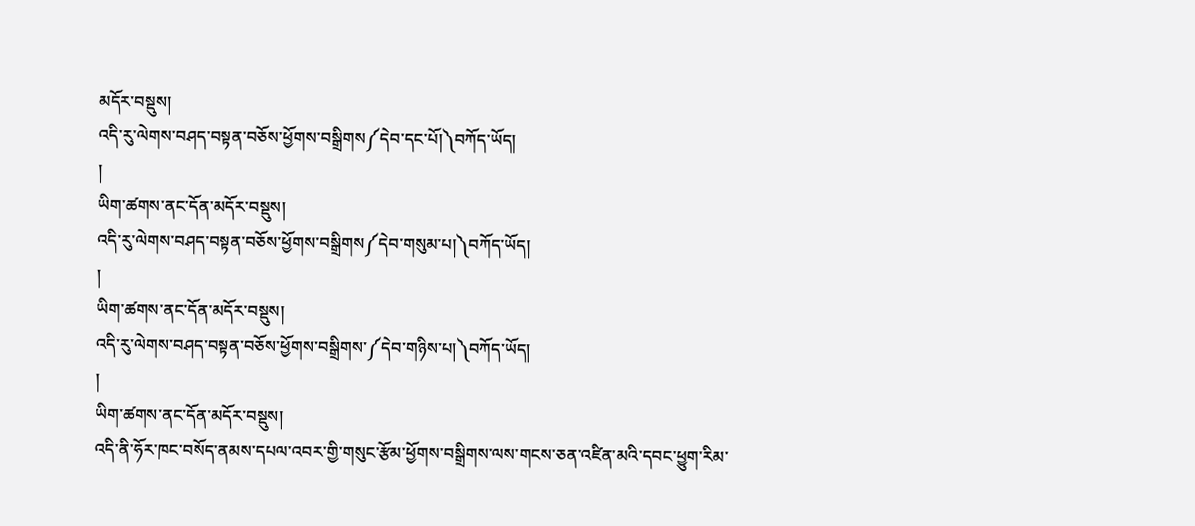མདོར་བསྡུས།
འདི་རུ་ལེགས་བཤད་བསྟན་བཅོས་ཕྱོགས་བསྒྲིགས༼དེབ་དང་པོ།༽བཀོད་ཡོད།
།
ཡིག་ཚགས་ནང་དོན་མདོར་བསྡུས།
འདི་རུ་ལེགས་བཤད་བསྟན་བཅོས་ཕྱོགས་བསྒྲིགས༼དེབ་གསུམ་པ།༽བཀོད་ཡོད།
།
ཡིག་ཚགས་ནང་དོན་མདོར་བསྡུས།
འདི་རུ་ལེགས་བཤད་བསྟན་བཅོས་ཕྱོགས་བསྒྲིགས་༼དེབ་གཉིས་པ།༽བཀོད་ཡོད།
།
ཡིག་ཚགས་ནང་དོན་མདོར་བསྡུས།
འདི་ནི་ཧོར་ཁང་བསོད་ནམས་དཔལ་འབར་གྱི་གསུང་རྩོམ་ཕྱོགས་བསྒྲིགས་ལས་གངས་ཅན་འཛིན་མའི་དབང་ཕྱུག་རིམ་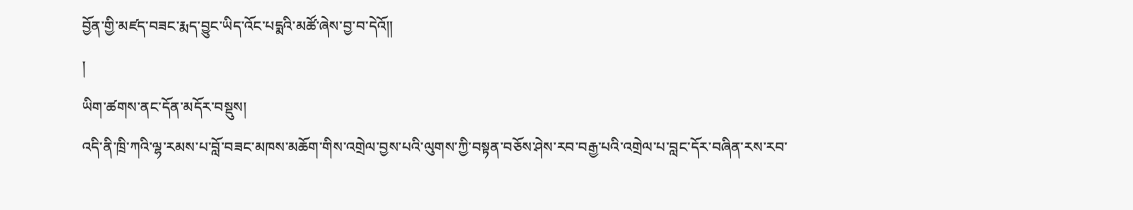བྱོན་གྱི་མཛད་བཟང་རྨད་བྱུང་ཡིད་འོང་པདྨའི་མཚོ་ཞེས་བྱ་བ་དེའོ༎
།
ཡིག་ཚགས་ནང་དོན་མདོར་བསྡུས།
འདི་ནི་ཁྲི་ཀའི་ལྷ་རམས་པ་བློ་བཟང་མཁས་མཆོག་གིས་འགྲེལ་བྱས་པའི་ལུགས་ཀྱི་བསྟན་བཅོས་ཤེས་རབ་བརྒྱ་པའི་འགྲེལ་པ་བླང་དོར་བཞིན་རས་རབ་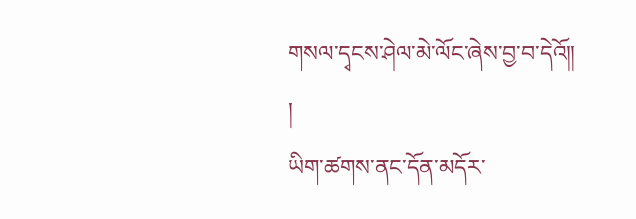གསལ་དྭངས་ཤེལ་མེ་ལོང་ཞེས་བྱ་བ་དེའོ༎
།
ཡིག་ཚགས་ནང་དོན་མདོར་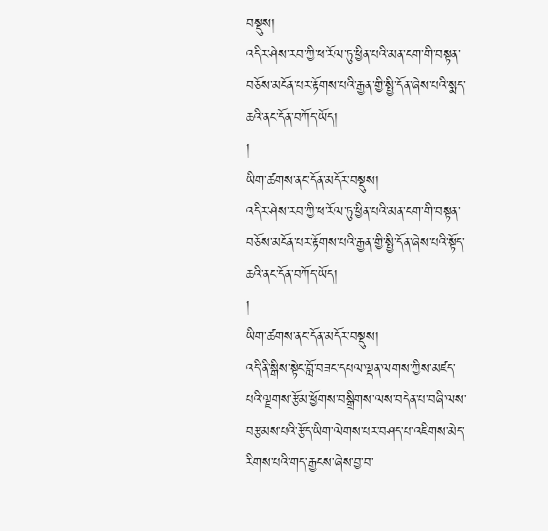བསྡུས།
འདིར་ཤེས་རབ་ཀྱི་ཕ་རོལ་ཏུ་ཕྱིན་པའི་མན་ངག་གི་བསྟན་བཅོས་མངོན་པར་རྟོགས་པའི་རྒྱན་གྱི་སྤྱི་དོན་ཞེས་པའི་སྨད་ཆའི་ནང་དོན་བཀོད་ཡོད།
།
ཡིག་ཚགས་ནང་དོན་མདོར་བསྡུས།
འདིར་ཤེས་རབ་ཀྱི་ཕ་རོལ་ཏུ་ཕྱིན་པའི་མན་ངག་གི་བསྟན་བཅོས་མངོན་པར་རྟོགས་པའི་རྒྱན་གྱི་སྤྱི་དོན་ཞེས་པའི་སྟོད་ཆའི་ནང་དོན་བཀོད་ཡོད།
།
ཡིག་ཚགས་ནང་དོན་མདོར་བསྡུས།
འདི་ནི་སྒིས་སྟེང་བློ་བཟང་དཔལ་ལྡན་ལགས་ཀྱིས་མཛད་པའི་ལྗགས་རྩོམ་ཕྱོགས་བསྒྲིགས་ལས་བདེན་པ་བཞི་ལས་བརྩམས་པའི་རྩོད་ཡིག་ལེགས་པར་བཤད་པ་འཇིགས་མེད་རིགས་པའི་གད་རྒྱངས་ཞེས་བྱ་བ་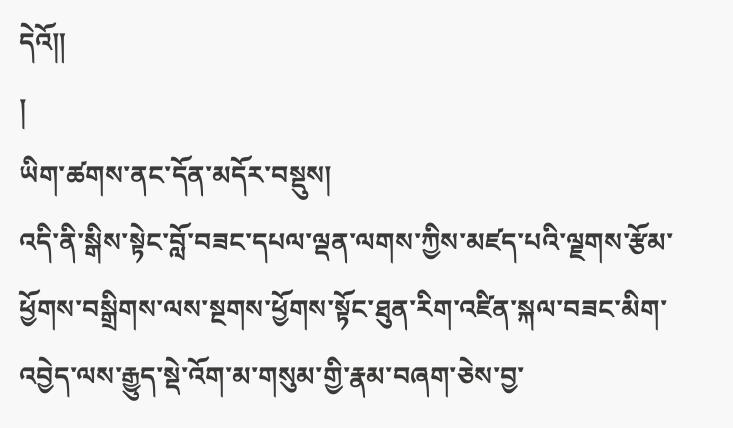དེའོ༎
།
ཡིག་ཚགས་ནང་དོན་མདོར་བསྡུས།
འདི་ནི་སྒིས་སྟེང་བློ་བཟང་དཔལ་ལྡན་ལགས་ཀྱིས་མཛད་པའི་ལྗགས་རྩོམ་ཕྱོགས་བསྒྲིགས་ལས་སྔགས་ཕྱོགས་སྟོང་ཐུན་རིག་འཛིན་སྐལ་བཟང་མིག་འབྱེད་ལས་རྒྱུད་སྡེ་འོག་མ་གསུམ་གྱི་རྣམ་བཞག་ཅེས་བྱ་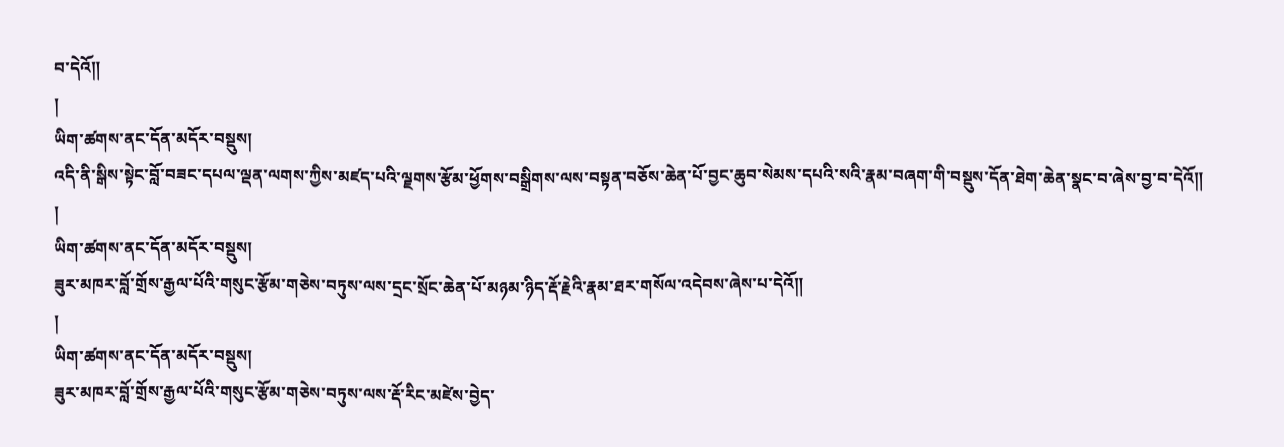བ་དེའོ༎
།
ཡིག་ཚགས་ནང་དོན་མདོར་བསྡུས།
འདི་ནི་སྒིས་སྟེང་བློ་བཟང་དཔལ་ལྡན་ལགས་ཀྱིས་མཛད་པའི་ལྗགས་རྩོམ་ཕྱོགས་བསྒྲིགས་ལས་བསྟན་བཅོས་ཆེན་པོ་བྱང་ཆུབ་སེམས་དཔའི་སའི་རྣམ་བཞག་གི་བསྡུས་དོན་ཐེག་ཆེན་སྣང་བ་ཞེས་བྱ་བ་དེའོ༎
།
ཡིག་ཚགས་ནང་དོན་མདོར་བསྡུས།
ཟུར་མཁར་བློ་གྲོས་རྒྱལ་པོའི་གསུང་རྩོམ་གཅེས་བཏུས་ལས་དྲང་སྲོང་ཆེན་པོ་མཉམ་ཉིད་རྡོ་རྗེའི་རྣམ་ཐར་གསོལ་འདེབས་ཞེས་པ་དེའོ༎
།
ཡིག་ཚགས་ནང་དོན་མདོར་བསྡུས།
ཟུར་མཁར་བློ་གྲོས་རྒྱལ་པོའི་གསུང་རྩོམ་གཅེས་བཏུས་ལས་རྡོ་རིང་མཛེས་བྱེད་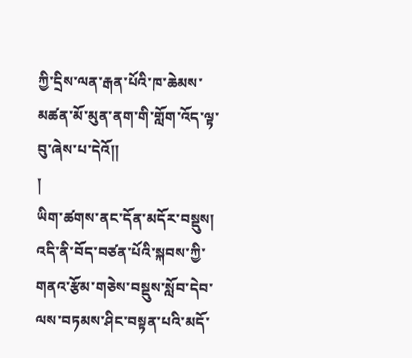ཀྱི་དྲིས་ལན་རྒན་པོའི་ཁ་ཆེམས་མཚན་མོ་མུན་ནག་གི་གློག་འོད་ལྟ་བུ་ཞེས་པ་དེའོ༎
།
ཡིག་ཚགས་ནང་དོན་མདོར་བསྡུས།
འདི་ནི་བོད་བཙན་པོའི་སྐབས་ཀྱི་གནའ་རྩོམ་གཅེས་བསྡུས་སློབ་དེབ་ལས་བཏམས་ཤིང་བསྟན་པའི་མདོ་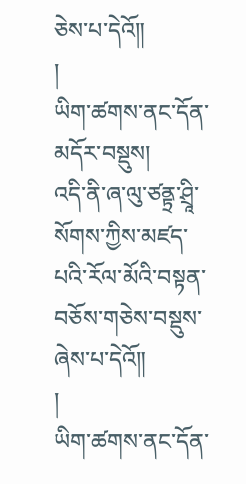ཅེས་པ་དེའོ༎
།
ཡིག་ཚགས་ནང་དོན་མདོར་བསྡུས།
འདི་ནི་ཞ་ལུ་ཙནྟྲ་ཤྲཱི་སོགས་ཀྱིས་མཛད་པའི་རོལ་མོའི་བསྟན་བཅོས་གཅེས་བསྡུས་ཞེས་པ་དེའོ༎
།
ཡིག་ཚགས་ནང་དོན་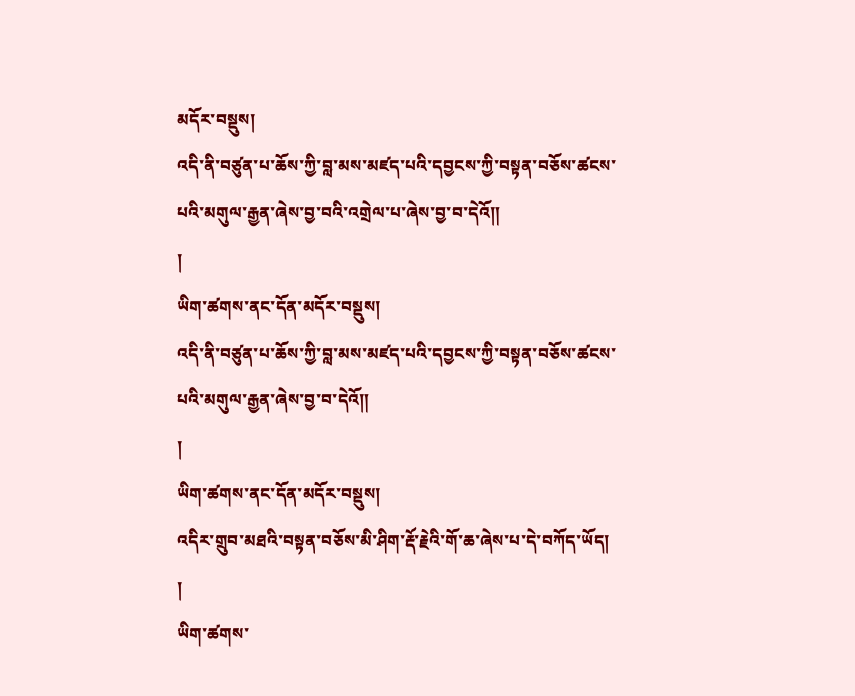མདོར་བསྡུས།
འདི་ནི་བཙུན་པ་ཆོས་ཀྱི་བླ་མས་མཛད་པའི་དབྱངས་ཀྱི་བསྟན་བཅོས་ཚངས་པའི་མགུལ་རྒྱན་ཞེས་བྱ་བའི་འགྲེལ་པ་ཞེས་བྱ་བ་དེའོ༎
།
ཡིག་ཚགས་ནང་དོན་མདོར་བསྡུས།
འདི་ནི་བཙུན་པ་ཆོས་ཀྱི་བླ་མས་མཛད་པའི་དབྱངས་ཀྱི་བསྟན་བཅོས་ཚངས་པའི་མགུལ་རྒྱན་ཞེས་བྱ་བ་དེའོ༎
།
ཡིག་ཚགས་ནང་དོན་མདོར་བསྡུས།
འདིར་གྲུབ་མཐའི་བསྟན་བཅོས་མི་ཤིག་རྡོ་རྗེའི་གོ་ཆ་ཞེས་པ་དེ་བཀོད་ཡོད།
།
ཡིག་ཚགས་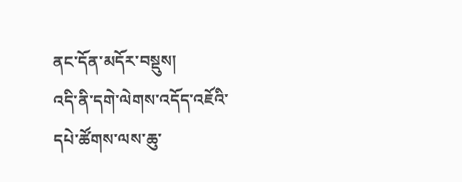ནང་དོན་མདོར་བསྡུས།
འདི་ནི་དགེ་ལེགས་འདོད་འཇོའི་དཔེ་ཚོགས་ལས་ཆུ་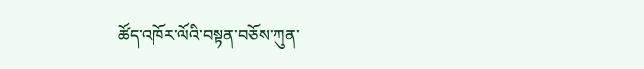ཚོད་འཁོར་ལོའི་བསྟན་བཅོས་ཀུན་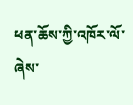ཕན་ཆོས་ཀྱི་འཁོར་ལོ་ཞེས་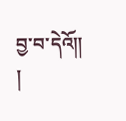བྱ་བ་དེའོ༎
།